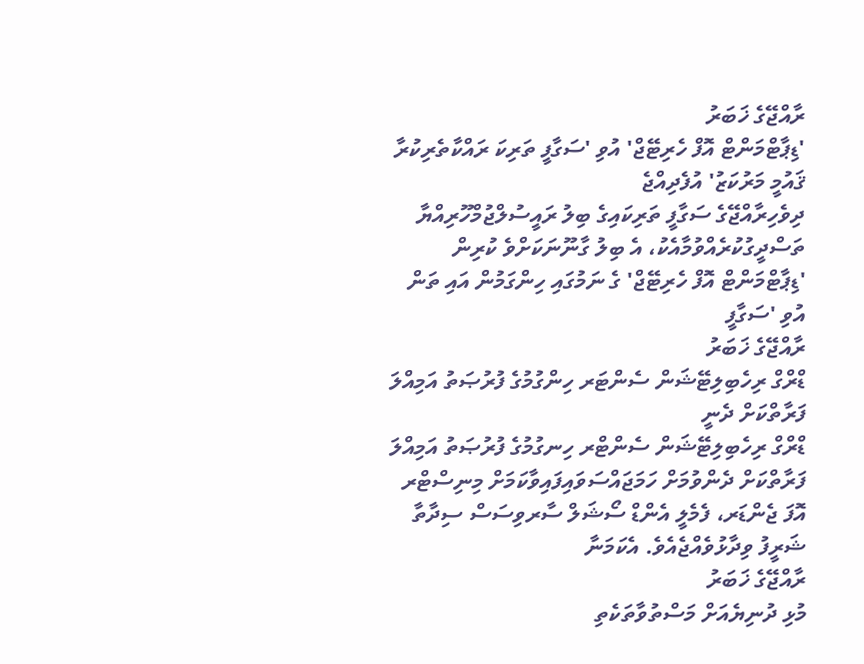ރާއްޖޭގެ ޚަބަރު
'ޑިޕާޓްމަންޓް އޮފް ހެރިޓޭޖް' އުވި 'ސަގާފީ ތަރިކަ ރައްކާތެރިކުރާ ޤައުމީ މަރުކަޒު' އުފެދިއްޖެ
ދިވެހިރާއްޖޭގެ ސަގާފީ ތަރިކައިގެ ބިލު ރައީސުލްޖުމްހޫރިއްޔާ ތަސްދީގުކުރެއްވުމާއެކު، އެ ބިލު ގާނޫނަކަށްވެ ކުރިން 'ޑިޕާޓްމަންޓް އޮފް ހެރިޓޭޖް' ގެ ނަމުގައި ހިންގަމުން އައި ތަން އުވި 'ސަގާފީ
ރާއްޖޭގެ ޚަބަރު
ޑްރްގް ރިހެބިލިޓޭޝަން ސެންޓަރ ހިންގުމުގެ ފުރުޞަތު އަމިއްލަ ފަރާތްކަށް ދެނީ
ޑްރްގް ރިހެބިލިޓޭޝަން ސެންޓްރ ހިނގުމުގެ ފުރުޞަތު އަމިއްލަ ފަރާތްކަށް ދެންވުމަށް ހަމަޖައްސަވައިފައިވާކަމަށް މިނިސްޓްރ އޮފަ ޖެންޑަރ، ފެމެލީ އެންޑް ސޯޝަލް ސާރވިސަސް ސިދާތާ ޝަރީފު ވިދާޅުވެއްޖެއެވެ. އެކަމަނާ
ރާއްޖޭގެ ޚަބަރު
މުޅި ދުނިޔެއަށް މަސްތުވާތަކެތި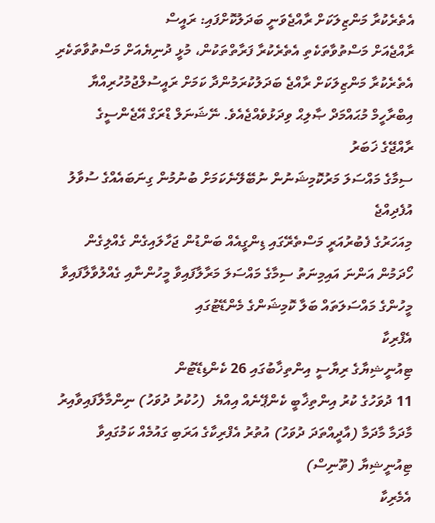އެތެރެކުރާ މަންޒިލަކަށް ރާއްޖެވަނީ ބަދަލުކޮށްފައި: ރައީސް
ރާއްޖެއަށް މަސްތުވާތަކެތި އެތެރެކުރާ ފަރާތްތަކުން، މުޅީ ދުނިޔެއަށް މަސްތުވާތަކެރި އެތެރެކުރާ މަންޒިލަކަށް ރާއްޖެ ބަދަލުކުރަމުންދާ ކަމަށް ރައީސުލްޖުމުހުރިއްޔާ އިބްރާހީމް މުޙައްމަދް ޞާލިޙް ވިދަޅުވެއްޖެއެވެ. ނޭޝަނަލް ޑްރަގް އޭޖެންސީގެ
ރާއްޖޭގެ ޚަބަރު
ސިމާގެ މައްސަލަ މަރުކޮމިޝަނުން ނުބޭލޭނެކަމަށް ބުނުމުން ގިނަބައެއްގެ ސުވާލު އުފެދިއްޖެ
މިއަހަރުގެ ފެބުރުއަރީ މަސްތެރޭގައި ޑިންގީއެއް ބަންޑުން ޖަހާލައިގެން ގެއްލިގެން ހޯދަމުން އަންނަ އައިމިނަތު ސިމާގެ މައްސަލަ މަރާލާފައިވާ މީހުންނާއި ގެއްލުވާލާފައިވާ މީހުންގެ މައްސަލަތައް ބަލާ ކޮމިޝަންގެ މެންޑޭޓުގައި
އެފްރިކާ
ޓިއުނީޝިޔާގެ ރިޔާސީ އިންތިޚާބުގައި 26 ކެންޑިޑޭޓުން
11 ދުވަހުގެ ކުރު އިންތިޚާބީ ކެންޕޭނެއް އިއްޔެ  (ހުކުރު ދުވަހު) ނިންމާލާފައިވާއިރު މާދަމާ މާދަމާ (އާދީއްތަދަ ދުވަހު) އުތުރު އެފްރިކާގެ އަރަބި ގައުމެއް ކަމުގައިވާ ޓިއުނީޝިޔާ (ތޫނިސް)
އެމެރިކާ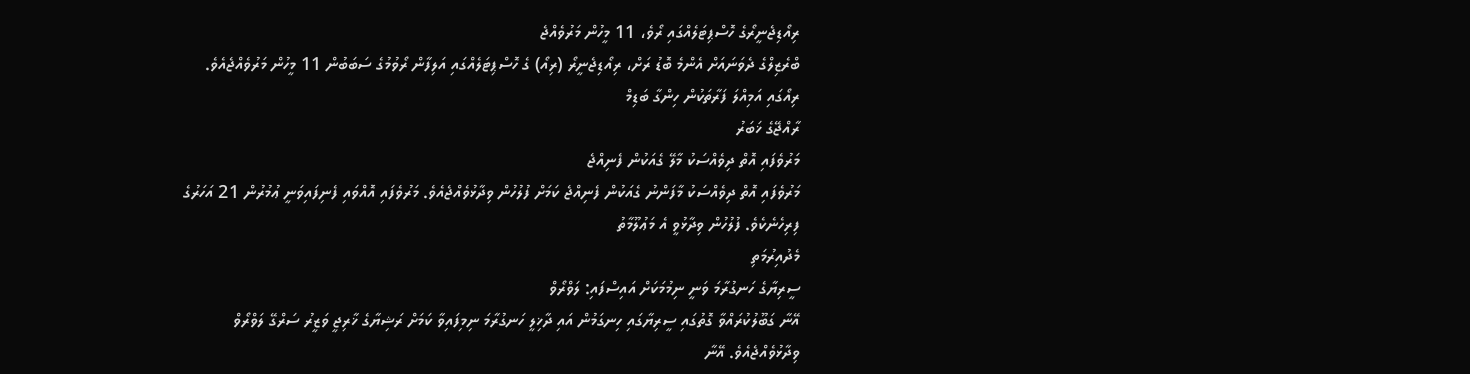ރިއޯޑިޖެނީރޯގެ ހޮސްޕިޓަލެއްގައި ރޯވެ، 11 މީހުން މަރުވެއްޖެ
ބްރެޒިލްގެ ދެވަނައަށް އެންމެ ބޮޑު ރަށް، ރިއޯޑިޖެނީރޯ (ރިއޯ) ގެ ހޮސްޕިޓަލެއްގައި އަލިފާން ރޯވުމުގެ ސަބަބުން 11 މީހުން މަރުވެއްޖެއެވެ. ރިއޯގައި އަމިއްލަ ފަރާތަކުން ހިންގާ ބަޑިމް
ރާއްޖޭގެ ޚަބަރު
މަރުވެފައި އޮތް ދިވެއްސަކު މާލޭ ގެއަކުން ފެނިއްޖެ
މަރުވެފައި އޮތް ދިވެއްސަކު މާފަންނު ގެއަކުން ފެނިއްޖެ ކަމަށް ފުލުހުން ވިދާޅުވެއްޖެއެވެ. މަރުވެފައި އޮއްވައި ފެނިފައިވަނީ ޢުމުރުން 21 އަހަރުގެ ފިރިހެނެކެވެ. ފުލުހުން ވިދާޅުވީ އެ މަޢުލޫމާތު
މެދުއިރުމަތި
ސީރިޔާގެ ހަނގުރާމަ ވަނީ ނިމުމަކަށް އައިސްފައި: ލަވްރޯވް
އޭނާ ގަބޫލުކުރައްވާ ގޮތުގައި ސީރިޔާގައި ހިނގަމުން އައި ދާޚިލީ ހަނގުރާމަ ނިމިފައިވާ ކަމަށް ރަޝިޔާގެ ޚާރިޖީ ވަޒީރު ސަރްގޭ ލަވްރޯވް ވިދާޅުވެއްޖެއެވެ. އޭނާ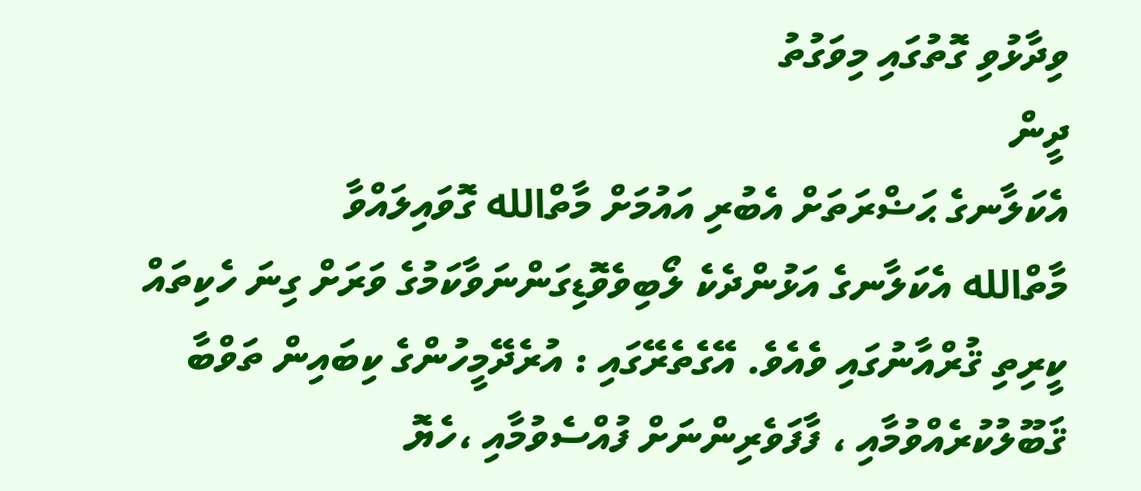ވިދާޅުވި ގޮތުގައި މިވަގުތު
ދީން
އެކަލާނގެ ޙަޟްރަތަށް އެބުރި އައުމަށް މާތްالله ގޮވައިލައްވާ
މާތްالله އެކަލާނގެ އަޅުންދެކެ ލޯބިވެވޮޑިގަންނަވާކަމުގެ ވަރަށް ގިނަ ހެކިތައް ކީރިތި ޤުރްއާނުގައި ވެއެވެ. އޭގެތެރޭގައި : އުރެދޭމީހުންގެ ކިބައިން ތަވްބާ ޤަބޫލުކުރެއްވުމާއި ، ފާފަވެރިންނަށް ފުއްސެވުމާއި ،ހެޔޮ